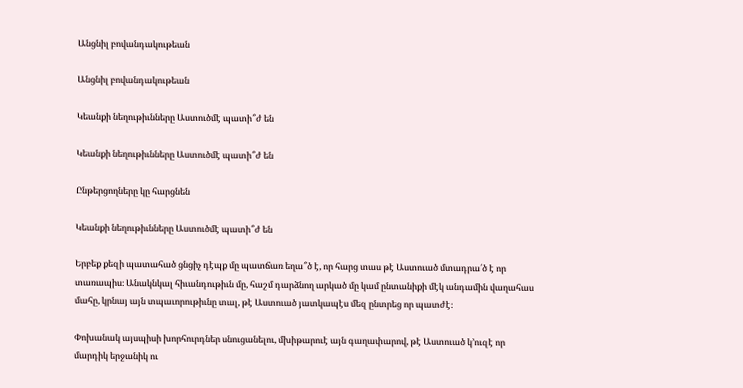Անցնիլ բովանդակութեան

Անցնիլ բովանդակութեան

Կեանքի նեղութիւնները Աստուծմէ պատի՞ժ են

Կեանքի նեղութիւնները Աստուծմէ պատի՞ժ են

Ընթերցողները կը հարցնեն

Կեանքի նեղութիւնները Աստուծմէ պատի՞ժ են

Երբեք քեզի պատահած ցնցիչ դէպք մը պատճառ եղա՞ծ է, որ հարց տաս թէ Աստուած մտադրա՛ծ է որ տառապիս։ Անակնկալ հիւանդութիւն մը, հաշմ դարձնող արկած մը կամ ընտանիքի մէկ անդամին վաղահաս մահը, կրնայ այն տպաւորութիւնը տալ, թէ Աստուած յատկապէս մեզ ընտրեց որ պատժէ։

Փոխանակ այսպիսի խորհուրդներ սնուցանելու, մխիթարուէ այն գաղափարով, թէ Աստուած կ’ուզէ որ մարդիկ երջանիկ ու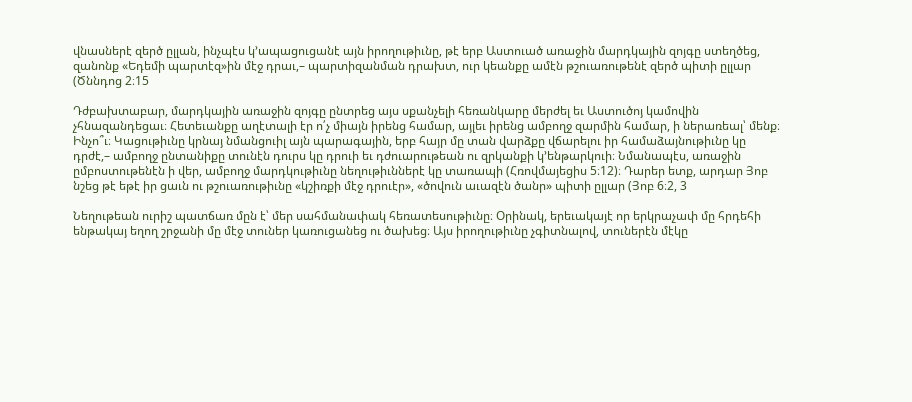վնասներէ զերծ ըլլան, ինչպէս կ’ապացուցանէ այն իրողութիւնը, թէ երբ Աստուած առաջին մարդկային զոյգը ստեղծեց, զանոնք «Եդեմի պարտէզ»ին մէջ դրաւ,– պարտիզանման դրախտ, ուր կեանքը ամէն թշուառութենէ զերծ պիտի ըլլար (Ծննդոց 2։15

Դժբախտաբար, մարդկային առաջին զոյգը ընտրեց այս սքանչելի հեռանկարը մերժել եւ Աստուծոյ կամովին չհնազանդեցաւ։ Հետեւանքը աղէտալի էր ո՛չ միայն իրենց համար, այլեւ իրենց ամբողջ զարմին համար, ի ներառեալ՝ մենք։ Ինչո՞ւ։ Կացութիւնը կրնայ նմանցուիլ այն պարագային, երբ հայր մը տան վարձքը վճարելու իր համաձայնութիւնը կը դրժէ,– ամբողջ ընտանիքը տունէն դուրս կը դրուի եւ դժուարութեան ու զրկանքի կ’ենթարկուի։ Նմանապէս, առաջին ըմբոստութենէն ի վեր, ամբողջ մարդկութիւնը նեղութիւններէ կը տառապի (Հռովմայեցիս 5։12)։ Դարեր ետք, արդար Յոբ նշեց թէ եթէ իր ցաւն ու թշուառութիւնը «կշիռքի մէջ դրուէր», «ծովուն աւազէն ծանր» պիտի ըլլար (Յոբ 6։2, 3

Նեղութեան ուրիշ պատճառ մըն է՝ մեր սահմանափակ հեռատեսութիւնը։ Օրինակ, երեւակայէ որ երկրաչափ մը հրդեհի ենթակայ եղող շրջանի մը մէջ տուներ կառուցանեց ու ծախեց։ Այս իրողութիւնը չգիտնալով, տուներէն մէկը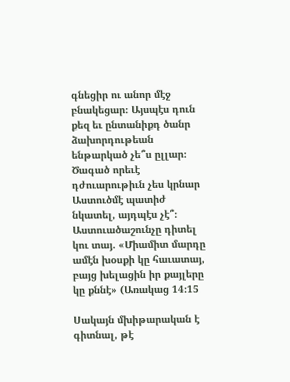գնեցիր ու անոր մէջ բնակեցար։ Այսպէս դուն քեզ եւ ընտանիքդ ծանր ձախորդութեան ենթարկած չե՞ս ըլլար։ Ծագած որեւէ դժուարութիւն չես կրնար Աստուծմէ պատիժ նկատել, այդպէս չէ՞։ Աստուածաշունչը դիտել կու տայ. «Միամիտ մարդը ամէն խօսքի կը հաւատայ, բայց խելացին իր քայլերը կը քննէ» (Առակաց 14։15

Սակայն մխիթարական է գիտնալ, թէ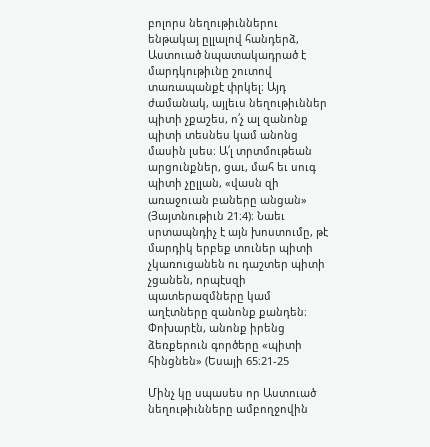բոլորս նեղութիւններու ենթակայ ըլլալով հանդերձ, Աստուած նպատակադրած է մարդկութիւնը շուտով տառապանքէ փրկել։ Այդ ժամանակ, այլեւս նեղութիւններ պիտի չքաշես, ո՛չ ալ զանոնք պիտի տեսնես կամ անոնց մասին լսես։ Ա՛լ տրտմութեան արցունքներ, ցաւ, մահ եւ սուգ պիտի չըլլան, «վասն զի առաջուան բաները անցան» (Յայտնութիւն 21։4)։ Նաեւ սրտապնդիչ է այն խոստումը, թէ մարդիկ երբեք տուներ պիտի չկառուցանեն ու դաշտեր պիտի չցանեն, որպէսզի պատերազմները կամ աղէտները զանոնք քանդեն։ Փոխարէն, անոնք իրենց ձեռքերուն գործերը «պիտի հինցնեն» (Եսայի 65։21-25

Մինչ կը սպասես որ Աստուած նեղութիւնները ամբողջովին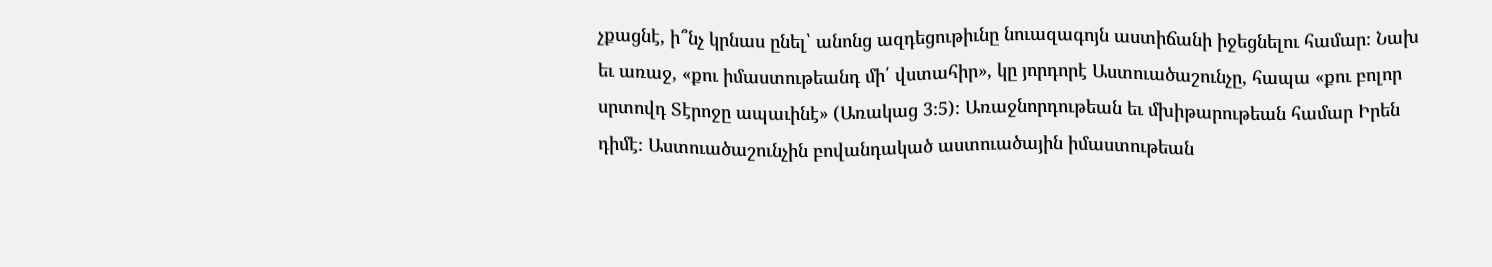չքացնէ, ի՞նչ կրնաս ընել՝ անոնց ազդեցութիւնը նուազագոյն աստիճանի իջեցնելու համար։ Նախ եւ առաջ, «քու իմաստութեանդ մի՛ վստահիր», կը յորդորէ Աստուածաշունչը, հապա «քու բոլոր սրտովդ Տէրոջը ապաւինէ» (Առակաց 3։5)։ Առաջնորդութեան եւ մխիթարութեան համար Իրեն դիմէ։ Աստուածաշունչին բովանդակած աստուածային իմաստութեան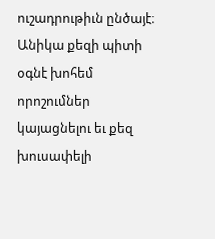ուշադրութիւն ընծայէ։ Անիկա քեզի պիտի օգնէ խոհեմ որոշումներ կայացնելու եւ քեզ խուսափելի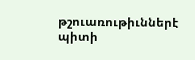թշուառութիւններէ պիտի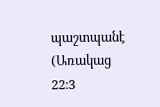պաշտպանէ (Առակաց 22։3